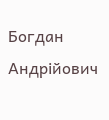Богдан Андрійович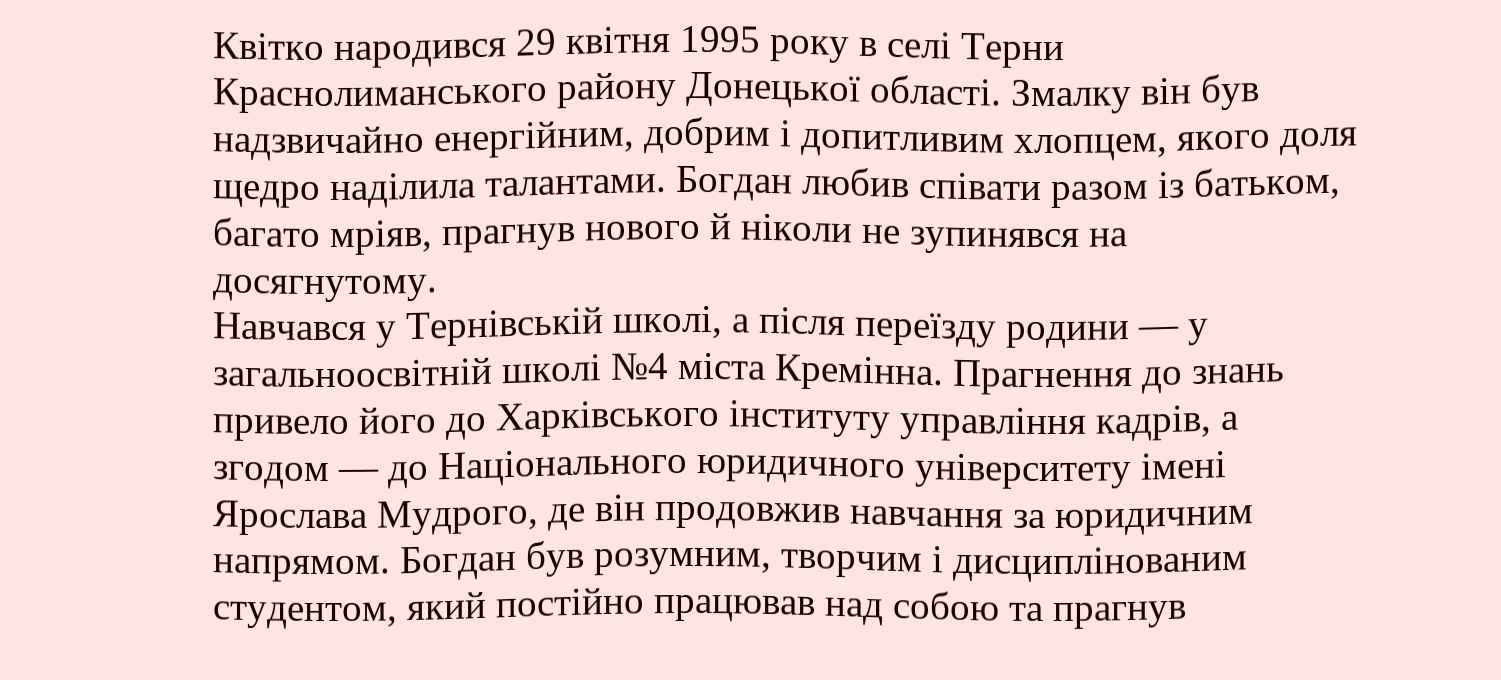Квітко народився 29 квітня 1995 року в селі Терни Краснолиманського району Донецької області. Змалку він був надзвичайно енергійним, добрим і допитливим хлопцем, якого доля щедро наділила талантами. Богдан любив співати разом із батьком, багато мріяв, прагнув нового й ніколи не зупинявся на досягнутому.
Навчався у Тернівській школі, а після переїзду родини — у загальноосвітній школі №4 міста Кремінна. Прагнення до знань привело його до Харківського інституту управління кадрів, а згодом — до Національного юридичного університету імені Ярослава Мудрого, де він продовжив навчання за юридичним напрямом. Богдан був розумним, творчим і дисциплінованим студентом, який постійно працював над собою та прагнув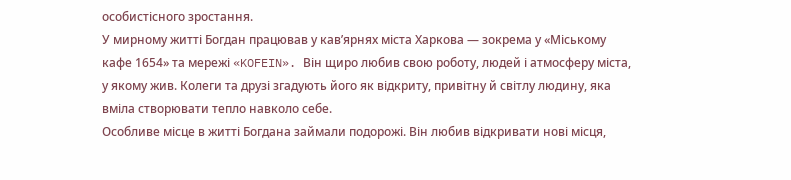особистісного зростання.
У мирному житті Богдан працював у кав’ярнях міста Харкова — зокрема у «Міському кафе 1654» та мережі «KOFEIN». Він щиро любив свою роботу, людей і атмосферу міста, у якому жив. Колеги та друзі згадують його як відкриту, привітну й світлу людину, яка вміла створювати тепло навколо себе.
Особливе місце в житті Богдана займали подорожі. Він любив відкривати нові місця,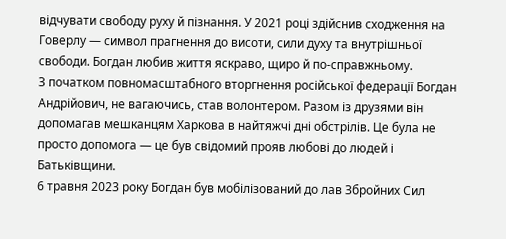відчувати свободу руху й пізнання. У 2021 році здійснив сходження на Говерлу — символ прагнення до висоти, сили духу та внутрішньої свободи. Богдан любив життя яскраво, щиро й по-справжньому.
З початком повномасштабного вторгнення російської федерації Богдан Андрійович, не вагаючись, став волонтером. Разом із друзями він допомагав мешканцям Харкова в найтяжчі дні обстрілів. Це була не просто допомога — це був свідомий прояв любові до людей і Батьківщини.
6 травня 2023 року Богдан був мобілізований до лав Збройних Сил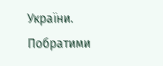України. Побратими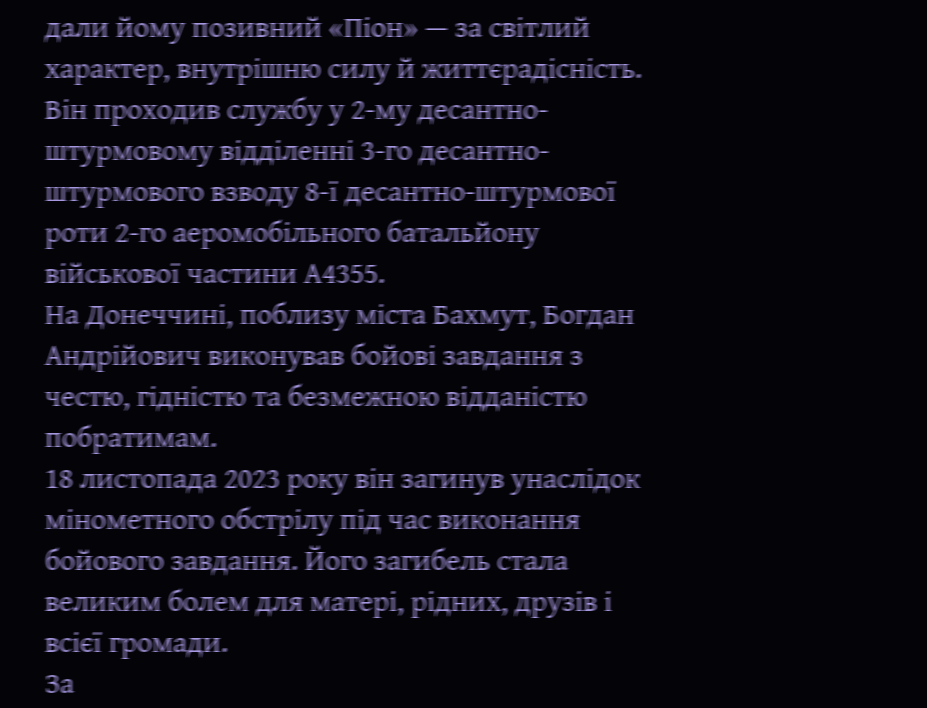дали йому позивний «Піон» — за світлий характер, внутрішню силу й життєрадісність. Він проходив службу у 2-му десантно-штурмовому відділенні 3-го десантно-штурмового взводу 8-ї десантно-штурмової роти 2-го аеромобільного батальйону військової частини А4355.
На Донеччині, поблизу міста Бахмут, Богдан Андрійович виконував бойові завдання з честю, гідністю та безмежною відданістю побратимам.
18 листопада 2023 року він загинув унаслідок мінометного обстрілу під час виконання бойового завдання. Його загибель стала великим болем для матері, рідних, друзів і всієї громади.
За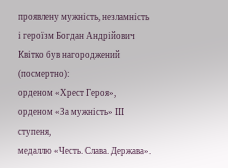проявлену мужність, незламність і героїзм Богдан Андрійович Квітко був нагороджений (посмертно):
орденом «Хрест Героя»,
орденом «За мужність» III ступеня,
медаллю «Честь. Слава. Держава».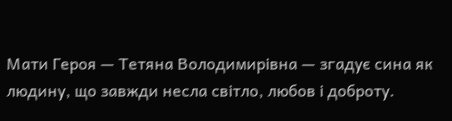Мати Героя — Тетяна Володимирівна — згадує сина як людину, що завжди несла світло, любов і доброту.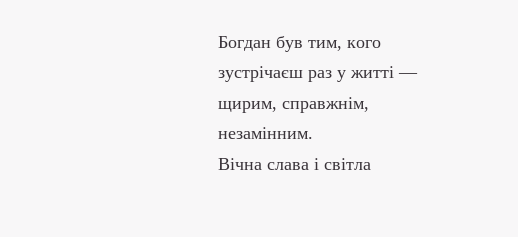Богдан був тим, кого зустрічаєш раз у житті — щирим, справжнім, незамінним.
Вічна слава і світла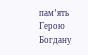пам’ять Герою Богдану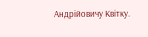Андрійовичу Квітку.